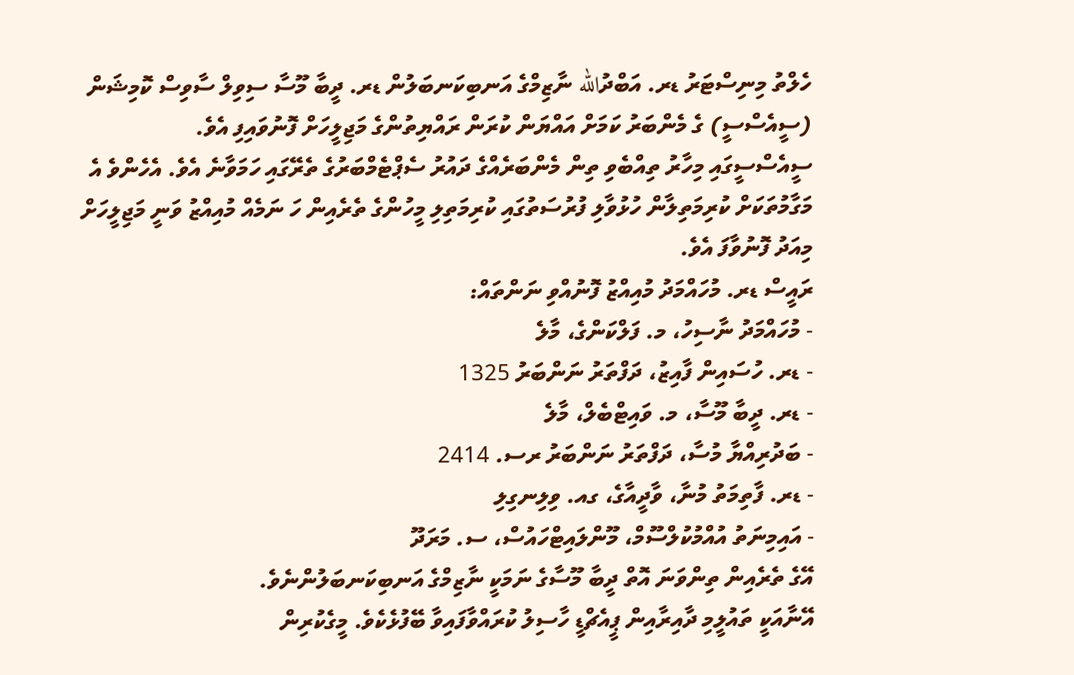ހެލްތު މިނިސްޓަރު ޑރ. އަބްދުالله ނާޒިމްގެ އަނބިކަނބަލުން ޑރ. ދީބާ މޫސާ ސިވިލް ސާވިސް ކޮމިޝަން (ސީއެސްސީ) ގެ މެންބަރު ކަމަށް އައްޔަން ކުރަން ރައްޔިތުންގެ މަޖިލީހަށް ފޮނުވައިފި އެވެ.
ސީއެސްސީގައި މިހާރު ތިއްބެވި ތިން މެންބަރެއްގެ ދައުރު ސެޕްޓެމްބަރުގެ ތެރޭގައި ހަމަވާނެ އެވެ. އެހެންވެ އެ މަގާމުތަކަށް ކުރިމަތިލާން ހުޅުވާލި ފުރުސަތުގައި ކުރިމަތިލި މީހުންގެ ތެރެއިން ހަ ނަމެއް މުއިއްޒު ވަނީ މަޖިލީހަށް މިއަދު ފޮނުވާފަ އެވެ.
ރައީސް ޑރ. މުހައްމަދު މުއިއްޒު ފޮނުއްވި ނަންތައް:
- މުހައްމަދު ނާސިހު، މ. ފަލްކަންގެ، މާލެ
- ޑރ. ހުސައިން ފާއިޒު، ދަފްތަރު ނަންބަރު 1325
- ޑރ. ދީބާ މޫސާ، މ. ވައިޓްބެލް، މާލެ
- ބަދުރިއްޔާ މުސާ، ދަފްތަރު ނަންބަރު ރސ. 2414
- ޑރ. ފާތިމަތު މުނާ، ވާދީއާގެ، ގއ. ވިލިނގިލި
- އައިމިނަތު އުއްމުކުލްސޫމް، މޫންލައިޓްހައުސް، ސ. މަރަދޫ
އޭގެ ތެރެއިން ތިންވަނަ އޮތް ދީބާ މޫސާގެ ނަމަކީ ނާޒިމްގެ އަނބިކަނބަލުންނެވެ.
އޭނާއަކީ ތައުލީމި ދާއިރާއިން ޕީއެޗްޑީ ހާސިލު ކުރައްވާފައިވާ ބޭފުޅެކެވެ. މީގެކުރިން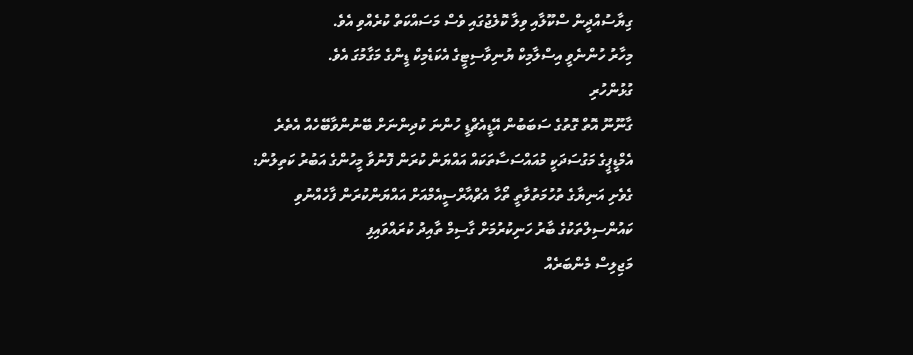ގިޔާސުއްދީން ސްކޫލާއި ވިލާ ކޮލެޖުގައި ވެސް މަސައްކަތް ކުރެއްވި އެވެ.
މިހާރު ހުންނެވީ އިސްލާމިކް ޔުނިވާސިޓީގެ އެކަޑެމިކް ޑީންގެ މަގާމުގަ އެވެ.
ގުޅުންހުރި
ގާނޫނޫ އޮތް ގޮތުގެ ސަބަބުން އޭޑީއެޗްޑީ ހުންނަ ކުދިންނަށް ބޭނުންވާބޭހެއް އެތެރެ
އެމްޑީޕީގެ މަގުސަދަކީ މުއައްސަސާތަކައް އައްޔަން ކުރަން ފޮނުވާ މީހުންގެ އަބުރު ކަތިލުން:
ގެވެށި އަނިޔާގެ ތުހުމަތުވާތީ ތޯހާ އެޗްއާރްސީއެމްއަށް އައްޔަންކުރަން ފާހެއްނުވި
ކައުންސިލްތަކުގެ ބާރު ހަނިކުރުމަށް ގާސިމް ތާއިދު ކުރައްވައިފި
މަޖިލިސް މެންބަރެއް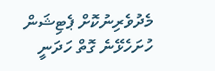މެދުވެރިނުކޮށް ޕެޓިޝަން ހުށަހެޅޭނެ ގޮތް ހަދަނީ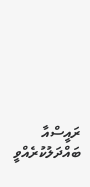ރައީސްއާ ބައްދަލުކުރެއްވީ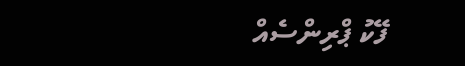ފޭކު ޕްރިންސެއް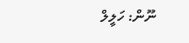ނޫން: ހަލީލް